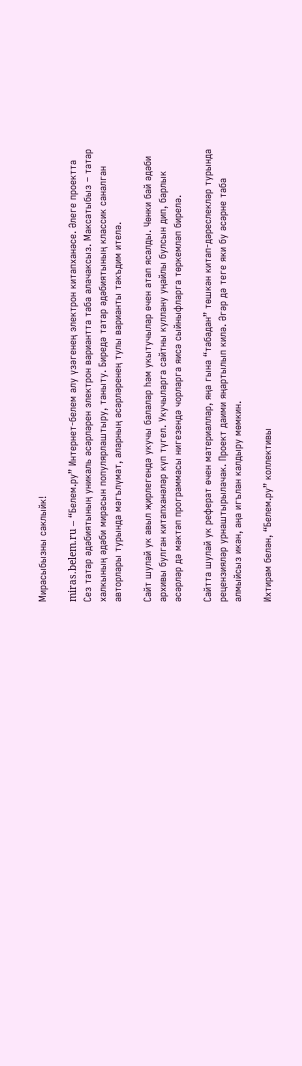Мирасыбызны саклыйк!

miras.belem.ru – “Белем.ру” Интернет-белем алу үзәгенең электрон китапханәсе. Әлеге проектта Сез татар әдәбиятының уникаль әсәрләрен электрон вариантта таба алачаксыз. Максатыбыз – татар халкының әдәби мирасын популярлаштыру, таныту. Биредә татар әдәбиятының классик саналган авторлары турында мәгълүмат, аларның әсәрләренең тулы варианты тәкъдим ителә.

Сайт шулай ук авыл җирлегендә укучы балалар һәм укытучылар өчен атап ясалды. Чөнки бай әдәби архивы булган китапханәләр күп түгел. Укучыларга сайтны куллану уңайлы булсын дип, барлык әсәрләр дә мәктәп программасы нигезендә чорларга яисә сыйныфларга төркемләп бирелә.

Сайтта шулай ук реферат өчен материаллар, яңа гына “табадан” төшкән китап-дәреслекләр турында рецензияләр урнаштырылачак. Проект даими яңартылып килә. Әгәр дә теге яки бу әсәрне таба алмыйсыз икән, аңа игълан калдыру мөмкин.

Ихтирам белән, “Белем.ру” коллективы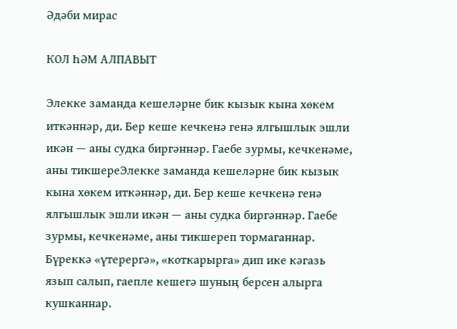Әдәби мирас

КОЛ ҺӘМ АЛПАВЫТ

Элекке заманда кешеләрне бик кызык кына хөкем иткәннәр, ди. Бер кеше кечкенә генә ялгышлык эшли икән — аны судка биргәннәр. Гаебе зурмы, кечкенәме, аны тикшереЭлекке заманда кешеләрне бик кызык кына хөкем иткәннәр, ди. Бер кеше кечкенә генә ялгышлык эшли икән — аны судка биргәннәр. Гаебе зурмы, кечкенәме, аны тикшереп тормаганнар. Бүреккә «үтерергә», «коткарырга» дип ике кәгазь язып салып, гаепле кешегә шуның берсен алырга кушканнар.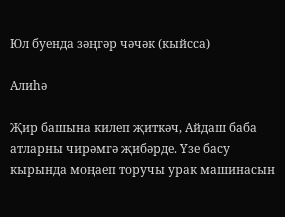Юл буенда зәңгәр чәчәк (кыйсса)

Алиһә

Җир башына килеп җиткәч, Айдаш баба атларны чирәмгә җибәрде. Үзе басу кырында моңаеп торучы урак машинасын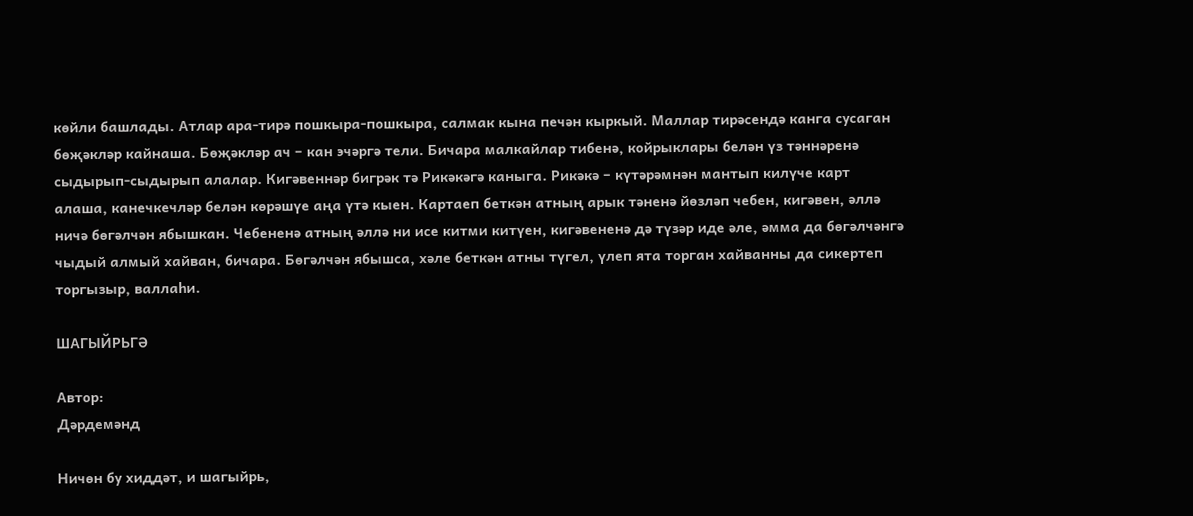көйли башлады. Атлар ара-тирә пошкыра-пошкыра, салмак кына печән кыркый. Маллар тирәсендә канга сусаган бөҗәкләр кайнаша. Бөҗәкләр ач – кан эчәргә тели. Бичара малкайлар тибенә, койрыклары белән үз тәннәренә сыдырып-сыдырып алалар. Кигәвеннәр бигрәк тә Рикәкәгә каныга. Рикәкә – күтәрәмнән мантып килүче карт алаша, канечкечләр белән көрәшүе аңа үтә кыен. Картаеп беткән атның арык тәненә йөзләп чебен, кигәвен, әллә ничә бөгәлчән ябышкан. Чебененә атның әллә ни исе китми китүен, кигәвененә дә түзәр иде әле, әмма да бөгәлчәнгә чыдый алмый хайван, бичара. Бөгәлчән ябышса, хәле беткән атны түгел, үлеп ята торган хайванны да сикертеп торгызыр, валлаһи.

ШАГЫЙРЬГӘ

Автор:
Дәрдемәнд

Ничөн бу хиддәт, и шагыйрь,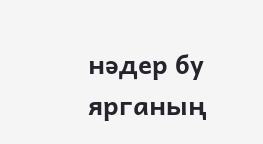нәдер бу ярганың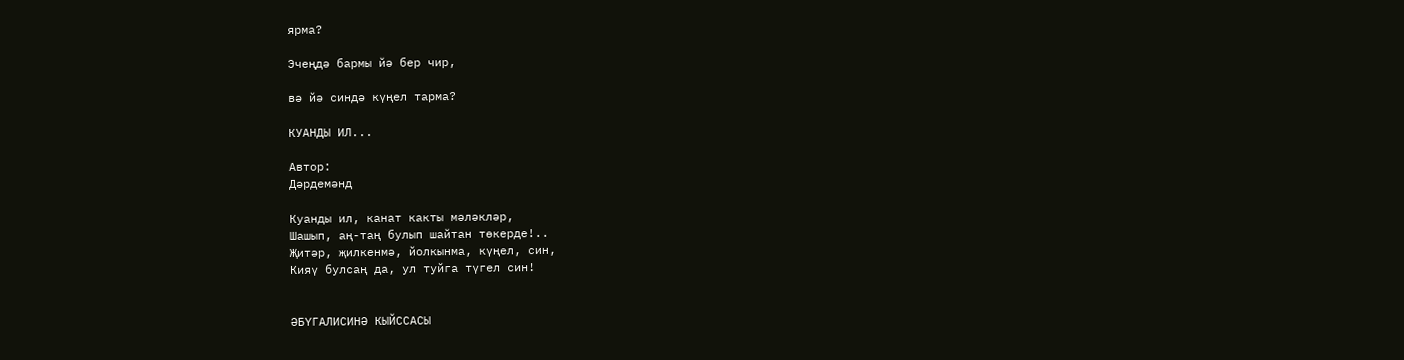ярма?

Эчеңдә бармы йә бер чир,

вә йә синдә күңел тарма?

КУАНДЫ ИЛ...

Автор:
Дәрдемәнд

Куанды ил, канат какты мәләкләр,
Шашып, аң-таң булып шайтан төкерде!..
Җитәр, җилкенмә, йолкынма, күңел, син,
Кияү булсаң да, ул туйга түгел син!


ӘБҮГАЛИСИНӘ КЫЙССАСЫ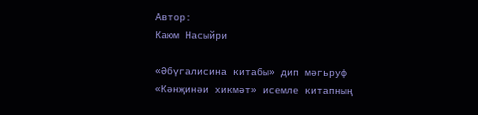Автор:
Каюм Насыйри

«Әбүгалисина китабы» дип мәгьруф «Кәнҗинәи хикмәт» исемле китапның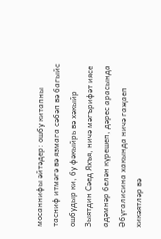мосаннифы әйтәдер: ошбу китапны тасниф итмәгә вә язмага сәбәп вә багыйс ошбудыр ки, бу фәкыйрь вә хәкыйр Зыятдин Сәед Яхъя, ничә мәгърифәт иясе адәмнәр белән күрешеп, дәрес арасында Әбүгалисина хакында ничә гаҗаеп хикәятләр вә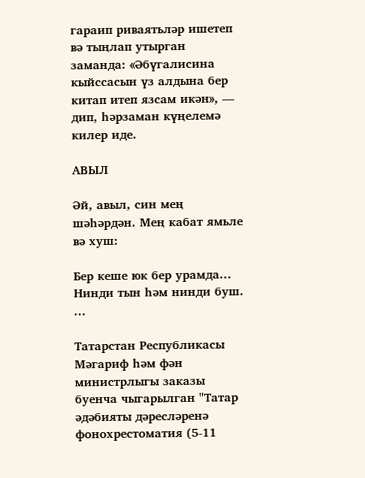гараип риваятьләр ишетеп вә тыңлап утырган заманда: «Әбүгалисина кыйссасын үз алдына бер китап итеп язсам икән», — дип, һәрзаман күңелемә килер иде.

АВЫЛ

Әй, авыл, син мең шәһәрдән. Мең кабат ямьле вә хуш:

Бер кеше юк бер урамда... Нинди тын һәм нинди буш. ...

Татарстан Республикасы Мәгариф һәм фән министрлыгы заказы буенча чыгарылган "Татар әдәбияты дәресләренә фонохрестоматия (5-11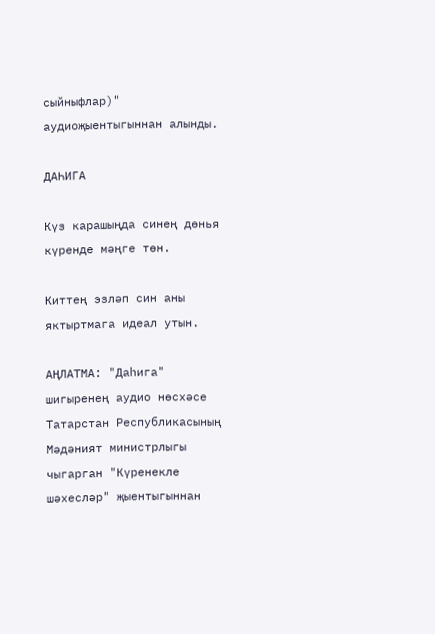сыйныфлар)" аудиоҗыентыгыннан алынды.

ДАҺИГА

Күз карашыңда синең дөнья күренде мәңге төн.

Киттең эзләп син аны яктыртмага идеал утын.

АҢЛАТМА: "Даһига" шигыренең аудио нөсхәсе Татарстан Республикасының Мәдәният министрлыгы чыгарган "Күренекле шәхесләр" җыентыгыннан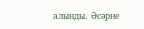алынды. Әсәрне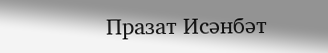Празат Исәнбәт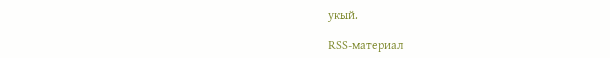укый.

RSS-материал